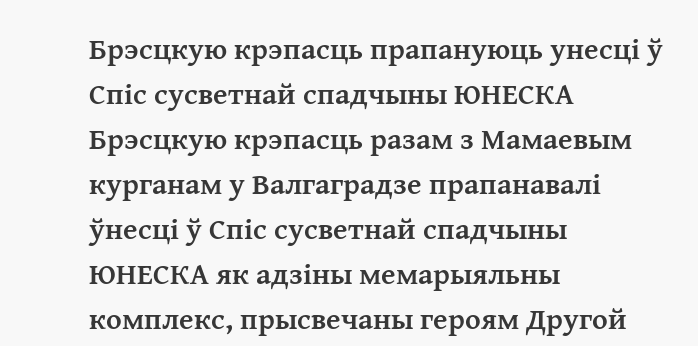Брэсцкую крэпасць прапануюць унесці ў Спіс сусветнай спадчыны ЮНЕСКА
Брэсцкую крэпасць разам з Мамаевым курганам у Валгаградзе прапанавалі ўнесці ў Спіс сусветнай спадчыны ЮНЕСКА як адзіны мемарыяльны комплекс, прысвечаны героям Другой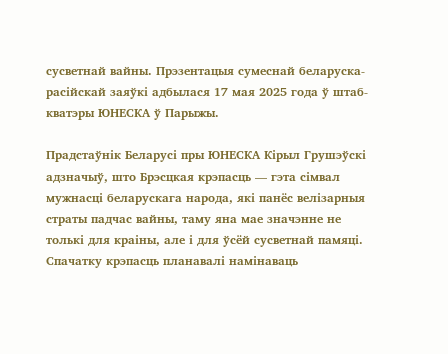сусветнай вайны. Прэзентацыя сумеснай беларуска-расійскай заяўкі адбылася 17 мая 2025 года ў штаб-кватэры ЮНЕСКА ў Парыжы.

Прадстаўнік Беларусі пры ЮНЕСКА Кірыл Грушэўскі адзначыў, што Брэсцкая крэпасць — гэта сімвал мужнасці беларускага народа, які панёс велізарныя страты падчас вайны, таму яна мае значэнне не толькі для краіны, але і для ўсёй сусветнай памяці.
Спачатку крэпасць планавалі намінаваць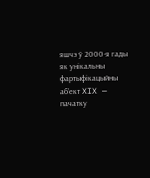яшчэ ў 2000-я гады як унікальны фартыфікацыйны аб’ект XIX — пачатку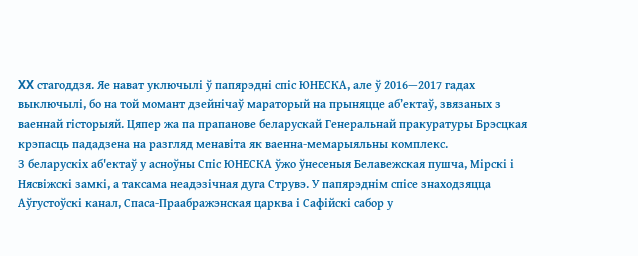XX стагоддзя. Яе нават уключылі ў папярэдні спіс ЮНЕСКА, але ў 2016—2017 гадах выключылі, бо на той момант дзейнічаў мараторый на прыняцце аб’ектаў, звязаных з ваеннай гісторыяй. Цяпер жа па прапанове беларускай Генеральнай пракуратуры Брэсцкая крэпасць пададзена на разгляд менавіта як ваенна-мемарыяльны комплекс.
З беларускіх аб'ектаў у асноўны Спіс ЮНЕСКА ўжо ўнесеныя Белавежская пушча, Мірскі і Нясвіжскі замкі, а таксама неадэзічная дуга Струвэ. У папярэднім спісе знаходзяцца Аўгустоўскі канал, Спаса-Праабражэнская царква і Сафійскі сабор у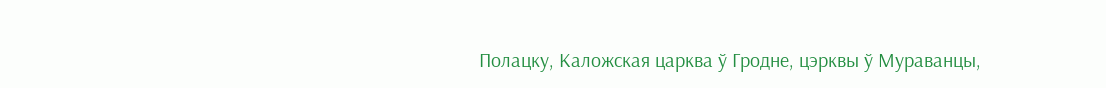Полацку, Каложская царква ў Гродне, цэрквы ў Мураванцы,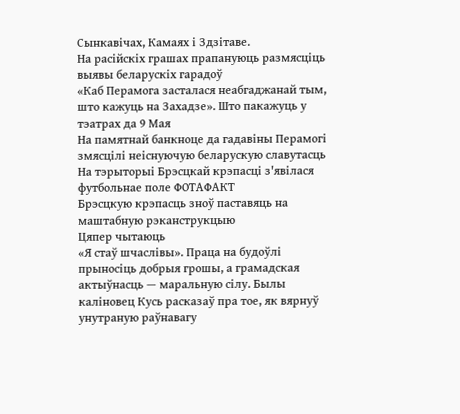Сынкавічах, Камаях і Здзітаве.
На расійскіх грашах прапануюць размясціць выявы беларускіх гарадоў
«Каб Перамога засталася неабгаджанай тым, што кажуць на Захадзе». Што пакажуць у тэатрах да 9 Мая
На памятнай банкноце да гадавіны Перамогі змясцілі неіснуючую беларускую славутасць
На тэрыторыі Брэсцкай крэпасці з'явілася футбольнае поле ФОТАФАКТ
Брэсцкую крэпасць зноў паставяць на маштабную рэканструкцыю
Цяпер чытаюць
«Я стаў шчаслівы». Праца на будоўлі прыносіць добрыя грошы, а грамадская актыўнасць — маральную сілу. Былы каліновец Кусь расказаў пра тое, як вярнуў унутраную раўнавагу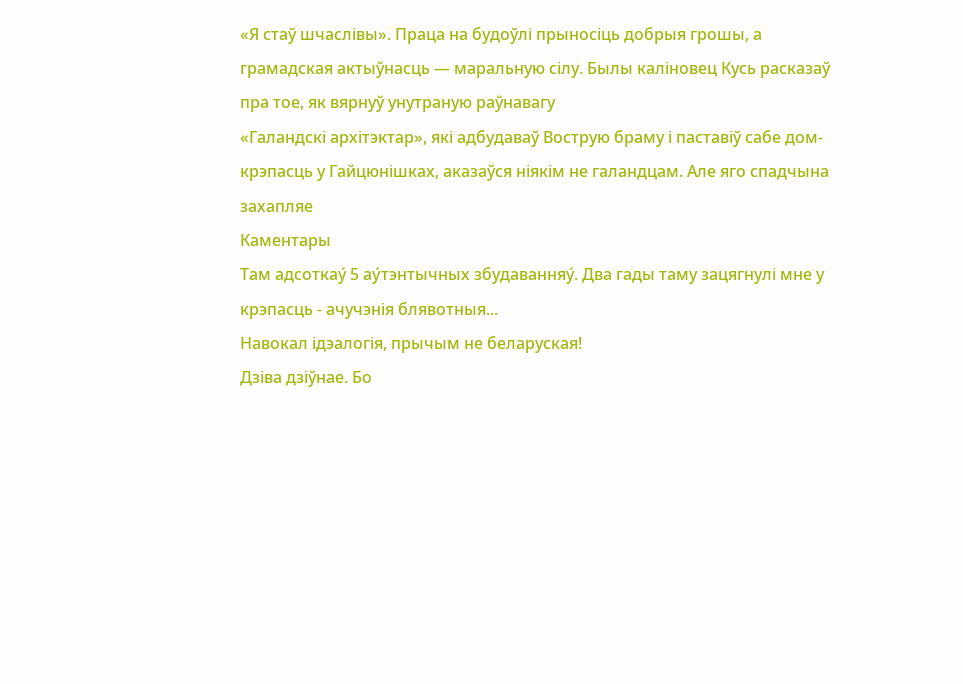«Я стаў шчаслівы». Праца на будоўлі прыносіць добрыя грошы, а грамадская актыўнасць — маральную сілу. Былы каліновец Кусь расказаў пра тое, як вярнуў унутраную раўнавагу
«Галандскі архітэктар», які адбудаваў Вострую браму і паставіў сабе дом-крэпасць у Гайцюнішках, аказаўся ніякім не галандцам. Але яго спадчына захапляе
Каментары
Там адсоткау́ 5 ау́тэнтычных збудаванняу́. Два гады таму зацягнулі мне у крэпасць - ачучэнія блявотныя...
Навокал ідэалогія, прычым не беларуская!
Дзіва дзіўнае. Бо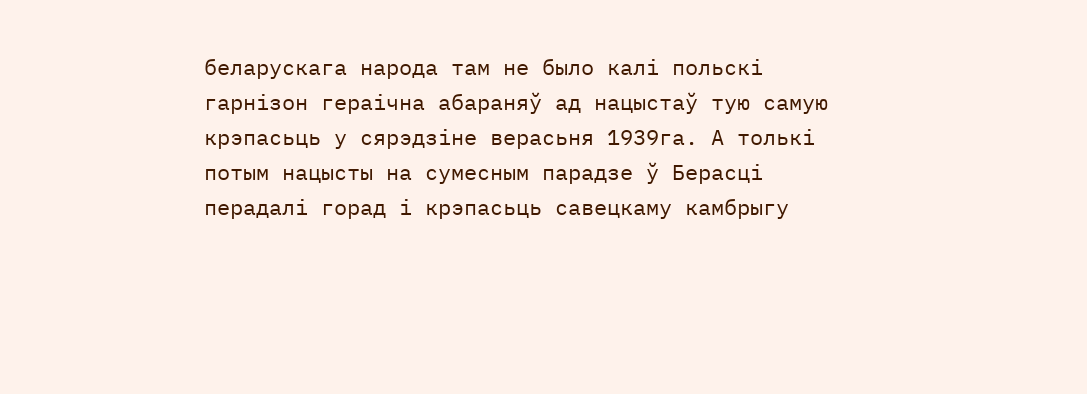беларускага народа там не было калі польскі гарнізон гераічна абараняў ад нацыстаў тую самую крэпасьць у сярэдзіне верасьня 1939га. А толькі потым нацысты на сумесным парадзе ў Берасці перадалі горад і крэпасьць савецкаму камбрыгу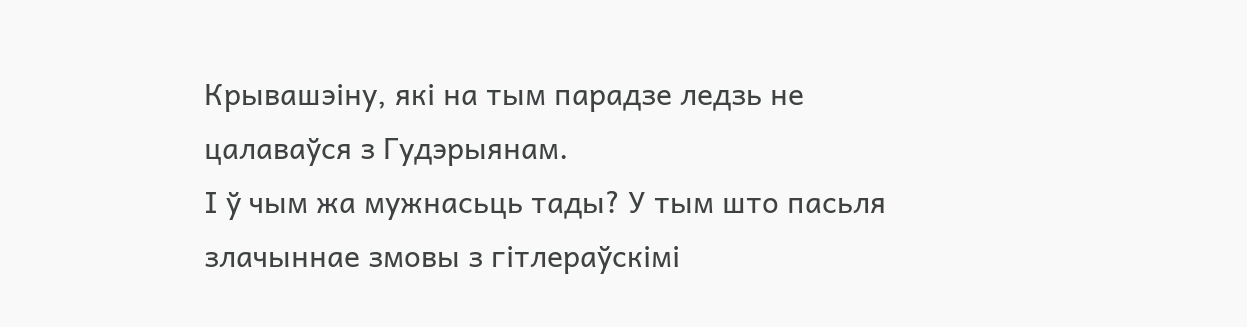Крывашэіну, які на тым парадзе ледзь не цалаваўся з Гудэрыянам.
І ў чым жа мужнасьць тады? У тым што пасьля злачыннае змовы з гітлераўскімі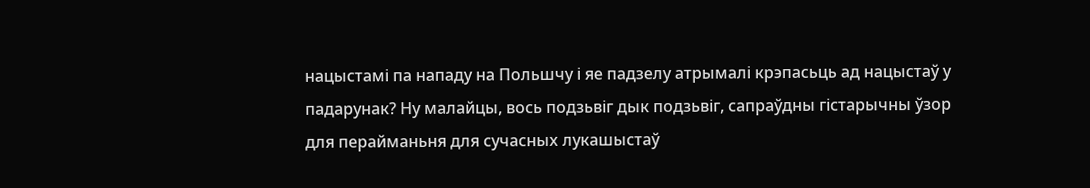нацыстамі па нападу на Польшчу і яе падзелу атрымалі крэпасьць ад нацыстаў у падарунак? Ну малайцы, вось подзьвіг дык подзьвіг, сапраўдны гістарычны ўзор для перайманьня для сучасных лукашыстаў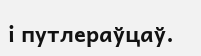і путлераўцаў.